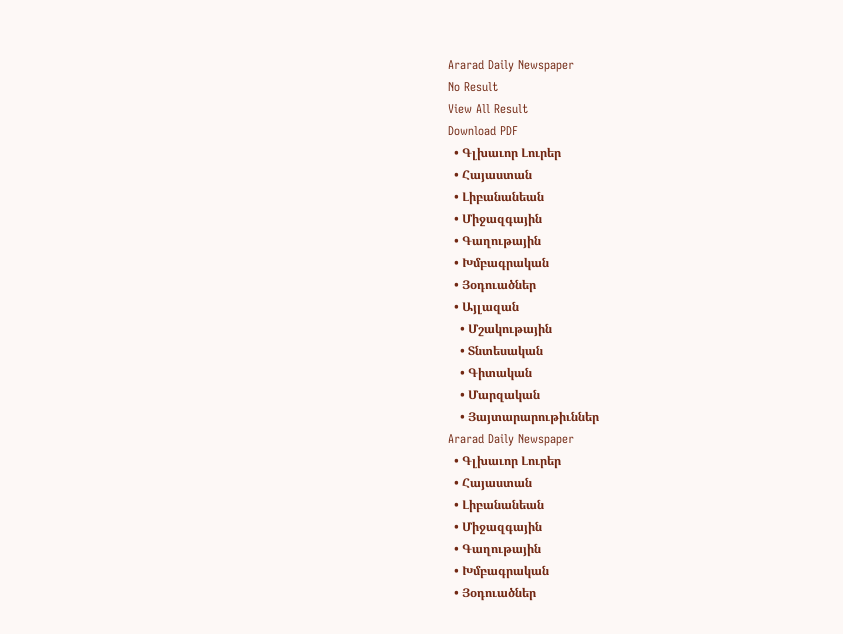Ararad Daily Newspaper
No Result
View All Result
Download PDF
  • Գլխաւոր Լուրեր
  • Հայաստան
  • Լիբանանեան
  • Միջազգային
  • Գաղութային
  • Խմբագրական
  • Յօդուածներ
  • Այլազան
    • Մշակութային
    • Տնտեսական
    • Գիտական
    • Մարզական
    • Յայտարարութիւններ
Ararad Daily Newspaper
  • Գլխաւոր Լուրեր
  • Հայաստան
  • Լիբանանեան
  • Միջազգային
  • Գաղութային
  • Խմբագրական
  • Յօդուածներ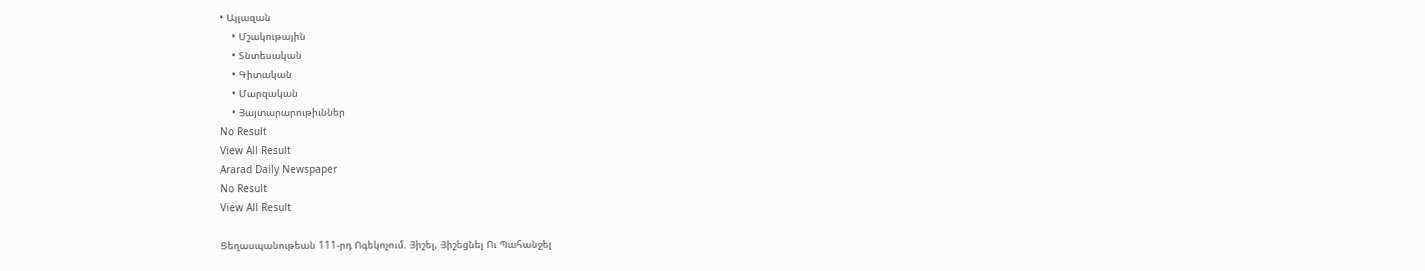• Այլազան
    • Մշակութային
    • Տնտեսական
    • Գիտական
    • Մարզական
    • Յայտարարութիւններ
No Result
View All Result
Ararad Daily Newspaper
No Result
View All Result

Ցեղասպանութեան 111-րդ Ոգեկոչում. Յիշել, Յիշեցնել Ու Պահանջել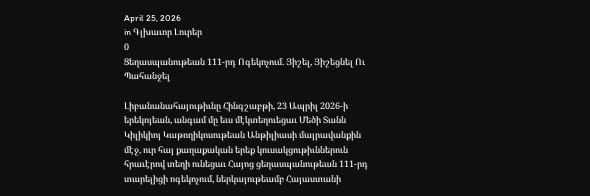April 25, 2026
in Գլխաւոր Լուրեր
0
Ցեղասպանութեան 111-րդ Ոգեկոչում. Յիշել, Յիշեցնել Ու Պահանջել

Լիբանանահայութիւնը Հինգշաբթի, 23 Ապրիլ 2026-ի երեկոյեան, անգամ մը եւս մէկտեղուեցաւ Մեծի Տանն Կիլիկիոյ Կաթողիկոսութեան Անթիլիասի մայրավանքին մէջ, ուր հայ քաղաքական երեք կուսակցութիւններուն հրաւէրով տեղի ունեցաւ Հայոց ցեղասպանութեան 111-րդ տարելիցի ոգեկոչում, ներկայութեամբ Հայաստանի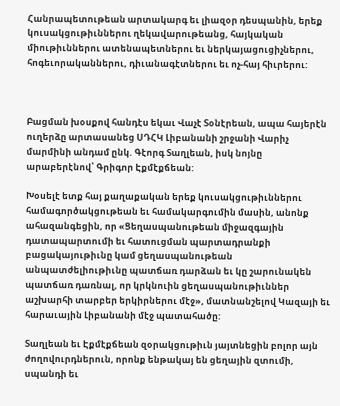Հանրապետութեան արտակարգ եւ լիազօր դեսպանին, երեք կուսակցութիւններու ղեկավարութեանց, հայկական միութիւններու ատենապետներու եւ ներկայացուցիչներու, հոգեւորականներու, դիւանագէտներու եւ ոչ-հայ հիւրերու:



Բացման խօսքով հանդէս եկաւ Վաչէ Տօնէրեան, ապա հայերէն ուղերձը արտասանեց ՍԴՀԿ Լիբանանի շրջանի Վարիչ մարմինի անդամ ընկ. Գէորգ Տաղլեան, իսկ նոյնը արաբերէնով՝ Գրիգոր Էքմէքճեան:

Խօսելէ ետք հայ քաղաքական երեք կուսակցութիւններու համագործակցութեան եւ համակարգումին մասին, անոնք ահազանգեցին, որ «Ցեղասպանութեան միջազգային դատապարտումի եւ հատուցման պարտադրանքի բացակայութիւնը կամ ցեղասպանութեան անպատժելիութիւնը պատճառ դարձան եւ կը շարունակեն պատճառ դառնալ, որ կրկնուին ցեղասպանութիւններ աշխարհի տարբեր երկիրներու մէջ», մատնանշելով Կազայի եւ հարաւային Լիբանանի մէջ պատահածը:

Տաղլեան եւ Էքմէքճեան զօրակցութիւն յայտնեցին բոլոր այն ժողովուրդներուն, որոնք ենթակայ են ցեղային զտումի, սպանդի եւ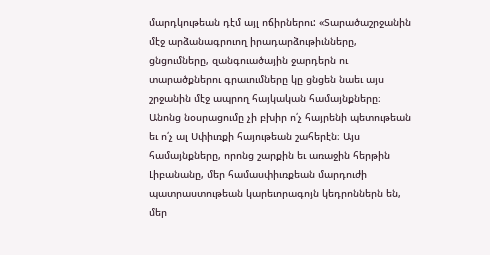մարդկութեան դէմ այլ ոճիրներու: «Տարածաշրջանին մէջ արձանագրուող իրադարձութիւնները, ցնցումները, զանգուածային ջարդերն ու տարածքներու գրաւումները կը ցնցեն նաեւ այս շրջանին մէջ ապրող հայկական համայնքները։ Անոնց նօսրացումը չի բխիր ո՛չ հայրենի պետութեան եւ ո՛չ ալ Սփիւռքի հայութեան շահերէն։ Այս համայնքները, որոնց շարքին եւ առաջին հերթին Լիբանանը, մեր համասփիւռքեան մարդուժի պատրաստութեան կարեւորագոյն կեդրոններն են, մեր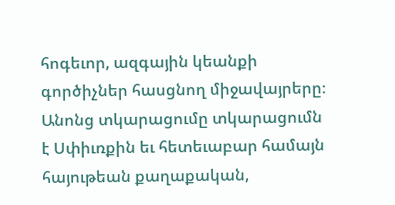հոգեւոր, ազգային կեանքի գործիչներ հասցնող միջավայրերը։ Անոնց տկարացումը տկարացումն է Սփիւռքին եւ հետեւաբար համայն հայութեան քաղաքական,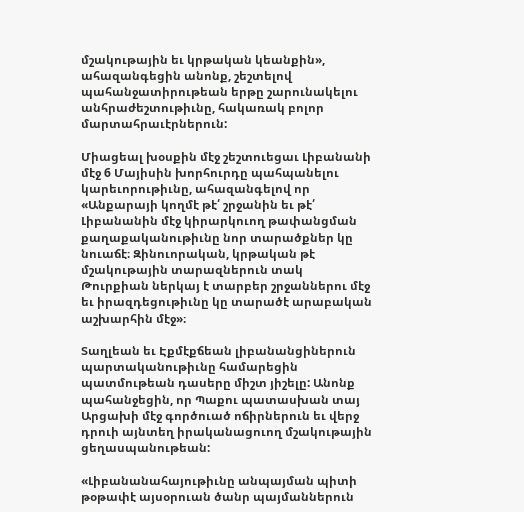մշակութային եւ կրթական կեանքին»,  ահազանգեցին անոնք, շեշտելով պահանջատիրութեան երթը շարունակելու անհրաժեշտութիւնը, հակառակ բոլոր մարտահրաւէրներուն:

Միացեալ խօսքին մէջ շեշտուեցաւ Լիբանանի մէջ 6 Մայիսին խորհուրդը պահպանելու կարեւորութիւնը, ահազանգելով որ «Անքարայի կողմէ թէ՛ շրջանին եւ թէ՛ Լիբանանին մէջ կիրարկուող թափանցման քաղաքականութիւնը նոր տարածքներ կը նուաճէ։ Զինուորական, կրթական թէ մշակութային տարազներուն տակ  Թուրքիան ներկայ է տարբեր շրջաններու մէջ եւ իրազդեցութիւնը կը տարածէ արաբական աշխարհին մէջ»։

Տաղլեան եւ Էքմէքճեան լիբանանցիներուն պարտականութիւնը համարեցին պատմութեան դասերը միշտ յիշելը: Անոնք պահանջեցին, որ Պաքու պատասխան տայ Արցախի մէջ գործուած ոճիրներուն եւ վերջ դրուի այնտեղ իրականացուող մշակութային ցեղասպանութեան:

«Լիբանանահայութիւնը անպայման պիտի թօթափէ այսօրուան ծանր պայմաններուն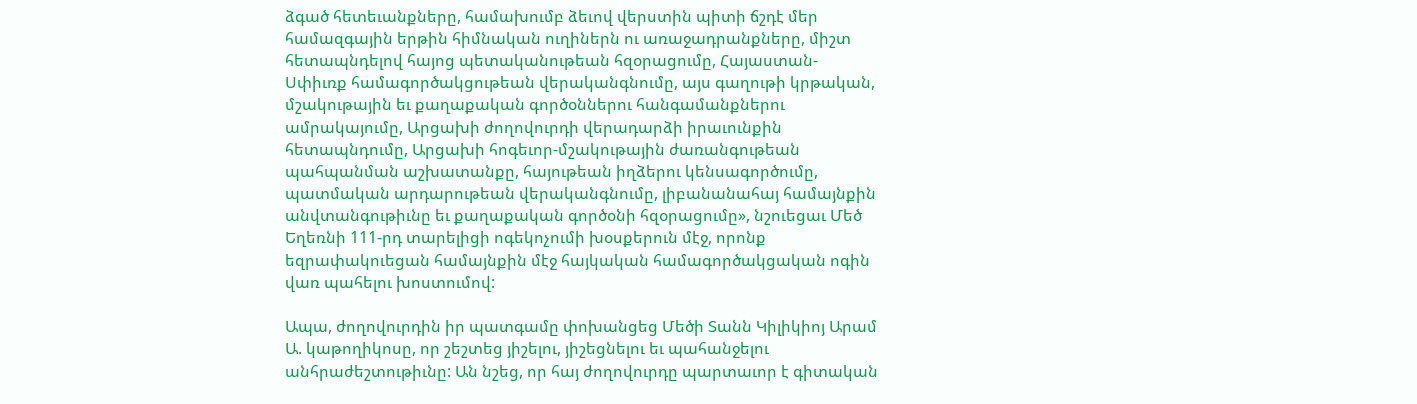ձգած հետեւանքները, համախումբ ձեւով վերստին պիտի ճշդէ մեր համազգային երթին հիմնական ուղիներն ու առաջադրանքները, միշտ հետապնդելով հայոց պետականութեան հզօրացումը, Հայաստան-Սփիւռք համագործակցութեան վերականգնումը, այս գաղութի կրթական, մշակութային եւ քաղաքական գործօններու հանգամանքներու ամրակայումը, Արցախի ժողովուրդի վերադարձի իրաւունքին հետապնդումը, Արցախի հոգեւոր-մշակութային ժառանգութեան պահպանման աշխատանքը, հայութեան իղձերու կենսագործումը, պատմական արդարութեան վերականգնումը, լիբանանահայ համայնքին անվտանգութիւնը եւ քաղաքական գործօնի հզօրացումը», նշուեցաւ Մեծ Եղեռնի 111-րդ տարելիցի ոգեկոչումի խօսքերուն մէջ, որոնք եզրափակուեցան համայնքին մէջ հայկական համագործակցական ոգին վառ պահելու խոստումով:

Ապա, ժողովուրդին իր պատգամը փոխանցեց Մեծի Տանն Կիլիկիոյ Արամ Ա. կաթողիկոսը, որ շեշտեց յիշելու, յիշեցնելու եւ պահանջելու անհրաժեշտութիւնը: Ան նշեց, որ հայ ժողովուրդը պարտաւոր է գիտական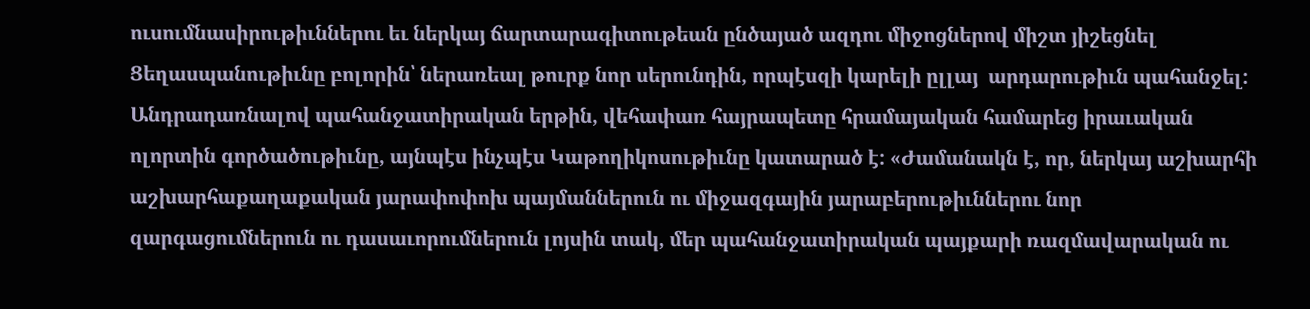ուսումնասիրութիւններու եւ ներկայ ճարտարագիտութեան ընծայած ազդու միջոցներով միշտ յիշեցնել Ցեղասպանութիւնը բոլորին՝ ներառեալ թուրք նոր սերունդին, որպէսզի կարելի ըլլայ  արդարութիւն պահանջել: Անդրադառնալով պահանջատիրական երթին, վեհափառ հայրապետը հրամայական համարեց իրաւական ոլորտին գործածութիւնը, այնպէս ինչպէս Կաթողիկոսութիւնը կատարած է: «Ժամանակն է, որ, ներկայ աշխարհի աշխարհաքաղաքական յարափոփոխ պայմաններուն ու միջազգային յարաբերութիւններու նոր զարգացումներուն ու դասաւորումներուն լոյսին տակ, մեր պահանջատիրական պայքարի ռազմավարական ու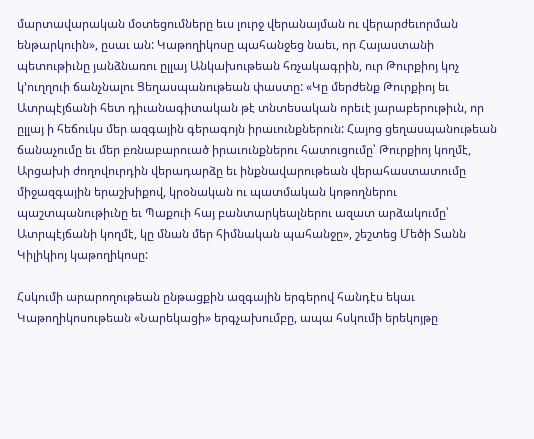մարտավարական մօտեցումները եւս լուրջ վերանայման ու վերարժեւորման ենթարկուին», ըսաւ ան: Կաթողիկոսը պահանջեց նաեւ, որ Հայաստանի պետութիւնը յանձնառու ըլլայ Անկախութեան հռչակագրին, ուր Թուրքիոյ կոչ կ’ուղղուի ճանչնալու Ցեղասպանութեան փաստը: «Կը մերժենք Թուրքիոյ եւ Ատրպէյճանի հետ դիւանագիտական թէ տնտեսական որեւէ յարաբերութիւն, որ ըլլայ ի հեճուկս մեր ազգային գերագոյն իրաւունքներուն: Հայոց ցեղասպանութեան ճանաչումը եւ մեր բռնաբարուած իրաւունքներու հատուցումը՝ Թուրքիոյ կողմէ, Արցախի ժողովուրդին վերադարձը եւ ինքնավարութեան վերահաստատումը միջազգային երաշխիքով, կրօնական ու պատմական կոթողներու պաշտպանութիւնը եւ Պաքուի հայ բանտարկեալներու ազատ արձակումը՝ Ատրպէյճանի կողմէ, կը մնան մեր հիմնական պահանջը», շեշտեց Մեծի Տանն Կիլիկիոյ կաթողիկոսը:

Հսկումի արարողութեան ընթացքին ազգային երգերով հանդէս եկաւ Կաթողիկոսութեան «Նարեկացի» երգչախումբը, ապա հսկումի երեկոյթը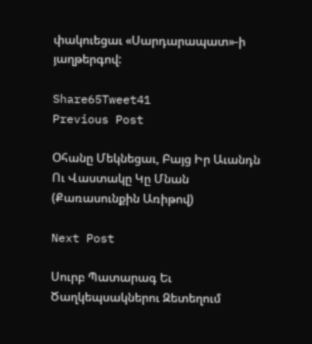փակուեցաւ «Սարդարապատ»-ի յաղթերգով:

Share65Tweet41
Previous Post

Օհանը Մեկնեցաւ, Բայց Իր Աւանդն Ու Վաստակը Կը Մնան (Քառասունքին Առիթով)

Next Post

Սուրբ Պատարագ Եւ Ծաղկեպսակներու Զետեղում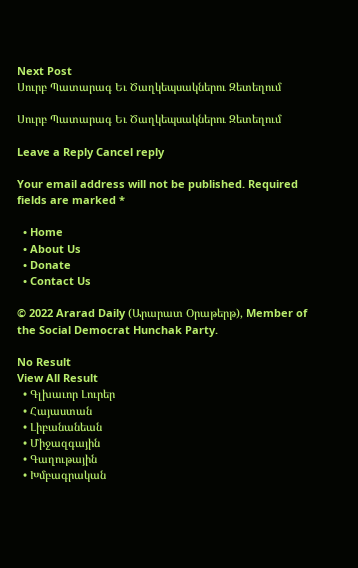Next Post
Սուրբ Պատարագ Եւ Ծաղկեպսակներու Զետեղում

Սուրբ Պատարագ Եւ Ծաղկեպսակներու Զետեղում

Leave a Reply Cancel reply

Your email address will not be published. Required fields are marked *

  • Home
  • About Us
  • Donate
  • Contact Us

© 2022 Ararad Daily (Արարատ Օրաթերթ), Member of the Social Democrat Hunchak Party.

No Result
View All Result
  • Գլխաւոր Լուրեր
  • Հայաստան
  • Լիբանանեան
  • Միջազգային
  • Գաղութային
  • Խմբագրական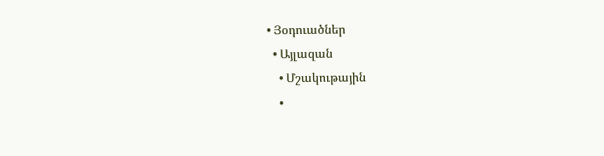• Յօդուածներ
  • Այլազան
    • Մշակութային
    •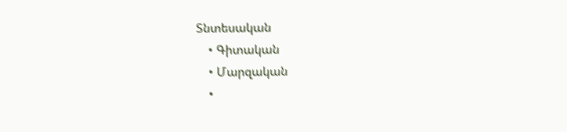Տնտեսական
    • Գիտական
    • Մարզական
    •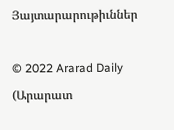Յայտարարութիւններ

© 2022 Ararad Daily (Արարատ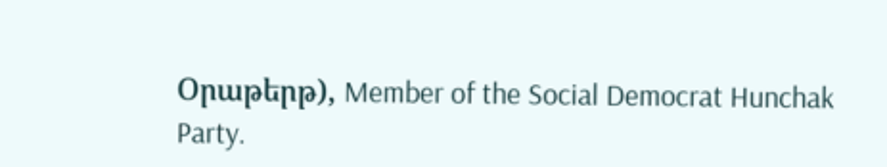Օրաթերթ), Member of the Social Democrat Hunchak Party.